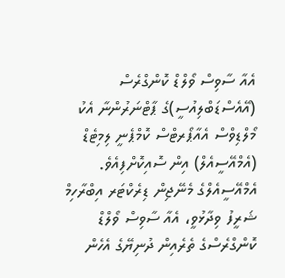އެއާ ސާވިސް ވޯލްޑް ކޮންގްރެސް (އޭއެސްޑަބްލިއުސީ)ގެ ޕާޓްނަރުންނާ އެކު މޯލްޑިވްސް އެއާޕޯރޓްސް ކޮމްޕެނީ ލިމިޓެޑް (އެމްއޭސީއެލް) އިން ސޮއިކޮށްފިއެވެ.
އެމްއޭސީއެލްގެ މެނޭޖިން ޑިރެކްޓަރ އިބްރާހިމް ޝަރީފު ވިދާޅުވީ، އެއާ ސާވިސް ވޯލްޑް ކޮންގްރެސްގެ ތެރެއިން ދުނިޔޭގެ އެހެން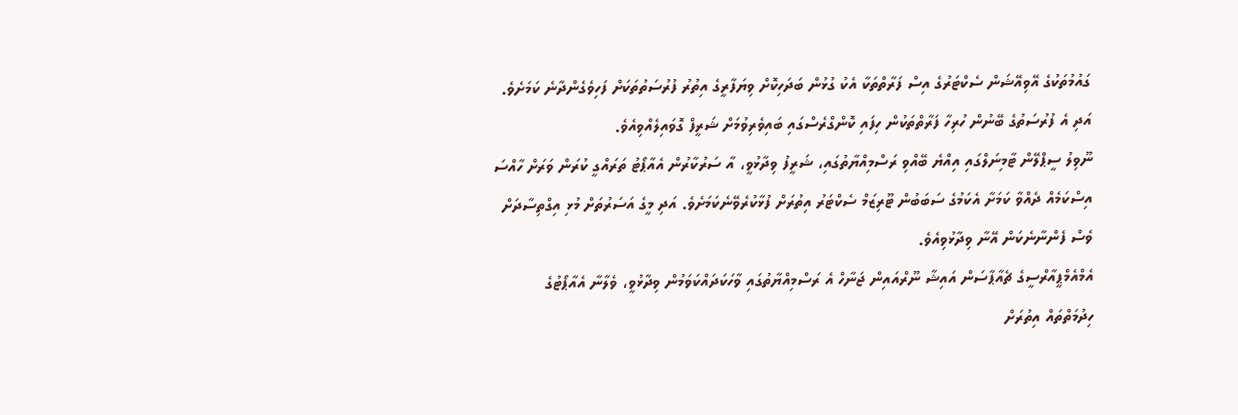ގައުމުތަކުގެ އޭވިއޭޝަން ސެކްޓަރުގެ އިސް ފަރާތްތަކާ އެކު ގުޅުން ބަދަހިކޮށް ވިޔަފާރީގެ އިތުރު ފުރުސަތުތަކަށް ފަހިވެގެންދާނެ ކަމަށެވެ. އަދި އެ ފުރުސަތުގެ ބޭނުން ހުރިހާ ފަރާތްތަކުން ހިފައި ކޮންގްރެސްގައި ބައިވެރިވުމަށް ޝަރީފް ގޮވައިލެއްވިއެވެ.
ނޫވިލު ސީޕްލޭން ޓާމިނަލްގައި އިއްޔެ ބޭއްވި ރަސްމިއްޔާތުގައި، ޝަރީފު ވިދާޅުވީ، އާ ސަރުކާރުން އެއާޕޯޓު ތަރައްގީ ކުރަން ވަރަށް ހާއްސަ އިސްކަމެއް ދެއްވާ ކަމަށާ އެކަމުގެ ސަބަބުން ޓޫރިޒަމް ސެކްޓަރު އިތުރަށް ފުޅާކުރެވޭނެކަމަށެވެ. އަދި މީގެ އަސަރުތަށް މުޅި އިގްތިސާދަށް ވެސް ފެންނާނެކަން އޭނާ ވިދާޅުވިއެވެ.
އެމްއެމްޕީއާރްސީގެ ޗެއާޕާސަން އައިޝާ ނޫރްއައިން ޖަނާހް އެ ރަސްމިއްޔާތުގައި ވާހަކަދައްކަވަމުން ވިދާޅުވީ، ވެލާނާ އެއާޕޯޓުގެ ހިދުމަތްތައް އިތުރަށް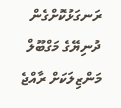ރަނގަޅުކޮށްގެން ދުނިޔޭގެ މަގްބޫލް މަންޒިލަކަށް ރާއްޖެ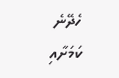ހެދޭނެ ކަމަށާއި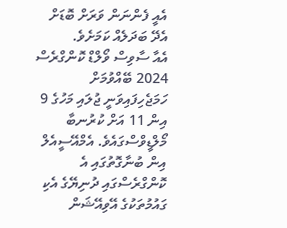އެއީ ފެންނަން ވަރަށް ބޮޑަށް އެދޭ ބަދަލެއް ކަމަށެވެ.
އެއާ ސާވިސް ވޯލްޑް ކޮންގްރެސް 2024 ބޭއްވުމަށް ހަމަޖެހިފައިވަނީ ޖުލައި މަހުގެ 9 އިން 11 އަށް ކުރުނބާ މޯލްޑީވްސްގައެވެ. އެމްއޭސީއެލް އިން ބުނާގޮތުގައި އެ ކޮންގްރެސްގައި ދުނިޔޭގެ އެކި ގައުމުތަކުގެ އޭވިއޭޝަން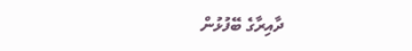ދާއިރާގެ ބޭފުޅުން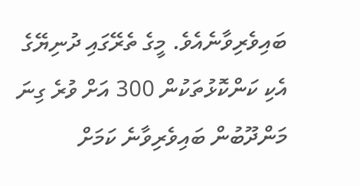ބައިވެރިވާނެއެވެ. މީގެ ތެރޭގައި ދުނިޔޭގެ އެކި ކަންކޮޅުތަކުން 300 އަށް ވުރެ ގިނަ މަންދޫބުން ބައިވެރިވާނެ ކަމަށް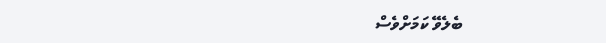ބެލެވޭ ކަމަށްވެސް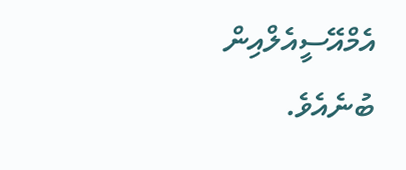އެމްއޭސީއެލްއިން ބުނެއެވެ.